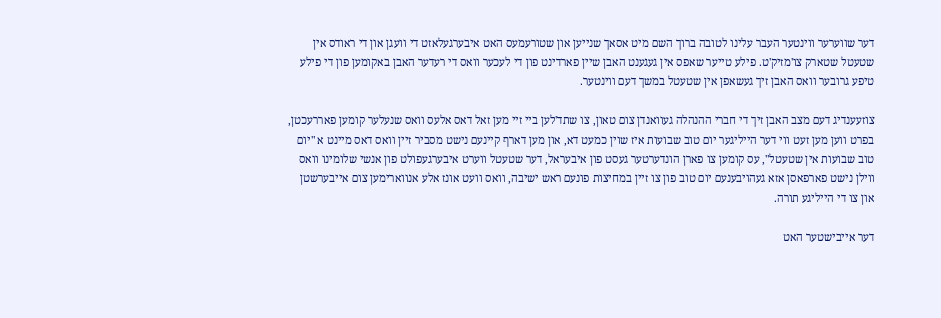דער שווערער ווינטער העבר עלינו לטובה ברוך השם מיט אסאך שנייען און שטורעמעס האט איבערגעלאזט די וועגן און די ראודס אין שטעטל שטארק צו'מזיק'ט. פילע טייער שאפס אין געגענט האבן שיין פארדינט פון די לעכער וואס די רעדער האבן באקומען פון די פילע טיפע גרובער וואס האבן זיך געשאפן אין שטעטל במשך דעם ווינטער.

צוזעענדיג דעם מצב האבן זיך די חברי ההנהלה געוואנדן צום טאון, צו שתד'לען ביי זיי מען זאל דאס אלעס וואס שנעלער קומען פאררעכטן, בפרט ווען מען זעט ווי דער הייליגער יום טוב שבועות איז שוין כמעט דא, און מען דארף קיינעם נישט מסביר זיין וואס דאס מיינט א "יום טוב שבועות אין שטעטל", עס קומען צו פארן הונדערטער געסט פון איבעראל, דער שטעטל ווערט איבערגעפולט פון אנשי שלומינו וואס ווילן נישט פארפאסן אזא געהויבענעם יום טוב פון צו זיין במחיצות פונעם ראש ישיבה, וואס וועט אונז אלע אנווארימען צום אייבערשטן און צו די הייליגע תורה.

דער אייבישטער האט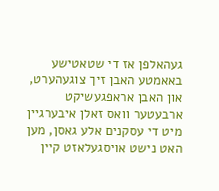געהאלפן אז די שטאטישע באאמטע האבן זיך צוגעהערט, און האבן אראפגעשיקט ארבעטער וואס זאלן איבערגיין מיט די עסקנים אלע גאסן, מען האט נישט אויסגעלאזט קיין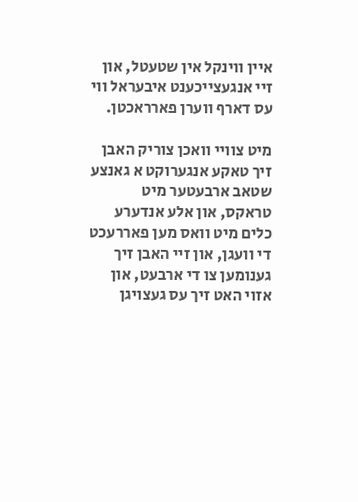איין ווינקל אין שטעטל, און זיי אנגעצייכענט איבעראל ווי עס דארף ווערן פארראכטן.

מיט צוויי וואכן צוריק האבן זיך טאקע אנגערוקט א גאנצע שטאב ארבעטער מיט טראקס, און אלע אנדערע כלים מיט וואס מען פאררעכט די וועגן, און זיי האבן זיך גענומען צו די ארבעט, און אזוי האט זיך עס געצויגן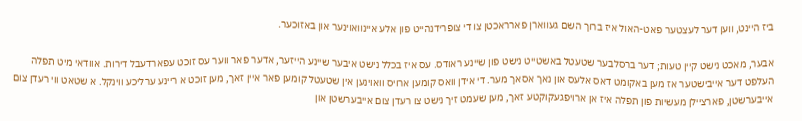ביז היינט, ווען דער לעצטער פאט-האול איז ברוך השם געווארן פארראכטן צו די צופרידנהייט פון אלע איינוואוינער און באזוכער.

אבער, מאכט נישט קיין טעות; דער ברסלבער שטעטל באשטייט נישט פון שיינע ראודס. עס איז בכלל נישט איבער שיינע הייזער, אדער פאר ווער עס זוכט עפארדעבל דירות. אוודאי מיט תפלה העלפט דער אייבישטער אז מען באקומט דאס אלעס און נאך אסאך מער. די אידן וואס קומען ארויס וואוינען אין שטעטל קומען פאר איין זאך, מען זוכט א ריינע ערליכע ווינקל. א שטאט ווי רעדן צום אייבערשטן, פארציילן מעשיות פון תפלה איז אן ארויפגעקוקטע זאך, מען שעמט זיך נישט צו רעדן צום אייבערשטן און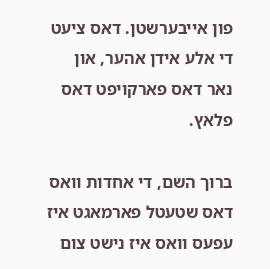פון אייבערשטן. דאס ציעט די אלע אידן אהער, און נאר דאס פארקויפט דאס פלאץ.

ברוך השם, די אחדות וואס דאס שטעטל פארמאגט איז עפעס וואס איז נישט צום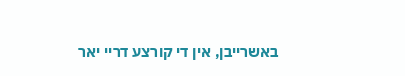באשרייבן, אין די קורצע דריי יאר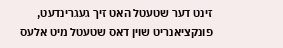זינט דער שטעטל האט זיך געגרינדעט, פונקציאנריט שוין דאס שטעטל מיט אלעס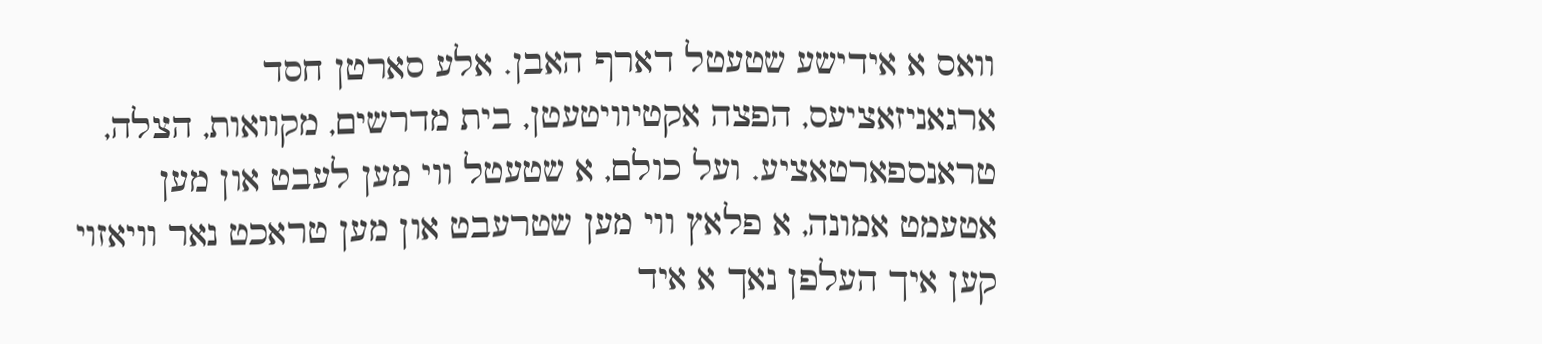וואס א אידישע שטעטל דארף האבן. אלע סארטן חסד ארגאניזאציעס, הפצה אקטיוויטעטן, בית מדרשים, מקוואות, הצלה, טראנספארטאציע. ועל כולם, א שטעטל ווי מען לעבט און מען אטעמט אמונה, א פלאץ ווי מען שטרעבט און מען טראכט נאר וויאזוי קען איך העלפן נאך א איד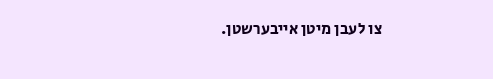צו לעבן מיטן אייבערשטן.